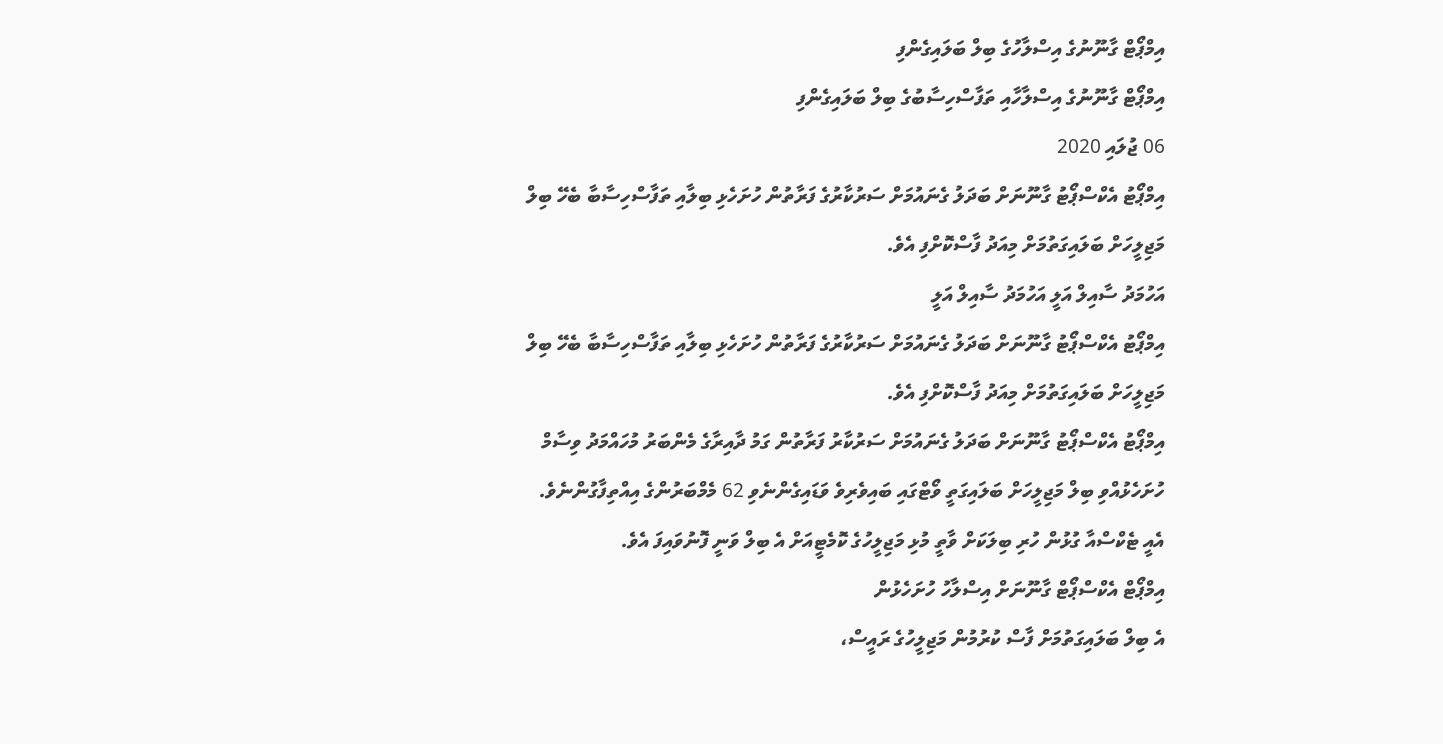އިމްޕޯޓް ގާނޫނުގެ އިސްލާހުގެ ބިލް ބަލައިގެންފި
އިމްޕޯޓް ގާނޫނުގެ އިސްލާހާއި ތަފާސްހިސާބުގެ ބިލް ބަލައިގެންފި
06 ޖުލައި 2020
އިމްޕޯޓު އެކްސްޕޯޓު ގާނޫނަށް ބަދަލު ގެނައުމަށް ސަރުކާރުގެ ފަރާތުން ހުށަހެޅި ބިލާއި ތަފާސްހިސާބާ ބެހޭ ބިލް މަޖިލީހަށް ބަލައިގަތުމަށް މިއަދު ފާސްކޮށްފި އެވެ.
އަހުމަދު ސާއިލް އަލީ އަހުމަދު ސާއިލް އަލީ
އިމްޕޯޓު އެކްސްޕޯޓު ގާނޫނަށް ބަދަލު ގެނައުމަށް ސަރުކާރުގެ ފަރާތުން ހުށަހެޅި ބިލާއި ތަފާސްހިސާބާ ބެހޭ ބިލް މަޖިލީހަށް ބަލައިގަތުމަށް މިއަދު ފާސްކޮށްފި އެވެ.
އިމްޕޯޓު އެކްސްޕޯޓު ގާނޫނަށް ބަދަލު ގެނައުމަށް ސަރުކާރު ފަރާތުން ގަމު ދާއިރާގެ މެންބަރު މުހައްމަދު ވިސާމް ހުށަހެޅުއްވި ބިލް މަޖިލީހަށް ބަލައިގަތީ ވޯޓްގައި ބައިވެރިވެ ވަޑައިގެންނެވި 62 މެމްބަރުންގެ އިއްތިފާގުންނެވެ. އެއީ ޓެކްސްއާ ގުޅުން ހުރި ބިލަކަށް ވާތީ މުޅި މަޖިލީހުގެ ކޮމެޓީއަށް އެ ބިލް ވަނީ ފޮނުވައިފަ އެވެ.
އިމްޕޯޓް އެކްސްޕޯޓް ގާނޫނަށް އިސްލާހު ހުށަހެޅުން
އެ ބިލް ބަލައިގަތުމަށް ފާސް ކުރުމުން މަޖިލީހުގެ ރައީސް،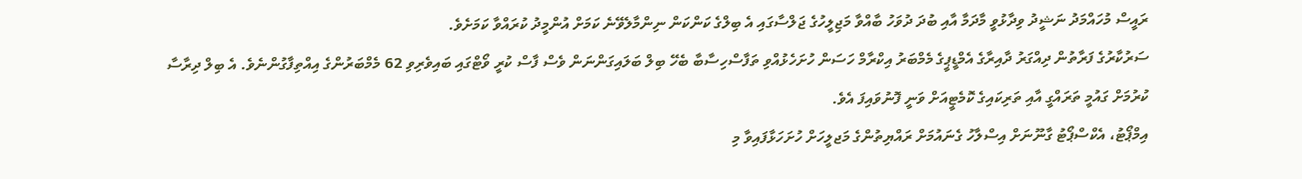ރައީސް މުހައްމަދު ނަޝީދު ވިދާޅުވީ މާދަމާ އާއި ބުދަ ދުވަހު ބާއްވާ މަޖިލީހުގެ ޖަލްސާގައި އެ ބިލްގެ ކަންކަން ނިންމާލެވޭނެ ކަމަށް އުންމީދު ކުރައްވާ ކަމަށެވެ.
ސަރުކާރުގެ ފަރާތުން ދިއްގަރު ދާއިރާގެ އެމްޑީޕީގެ މެމްބަރު އިކްރާމް ހަސަން ހުށަހެޅުއްވި ތަފާސްހިސާބާ ބެހޭ ބިލް ބަލައިގަންނަން ވެސް ފާސް ކުރީ ވޯޓްގައި ބައިވެރިވި 62 މެމްބަރުންގެ އިއްތިފާގުންނެވެ. އެ ބިލް ދިރާސާ ކުރުމަށް ގައުމީ ތަރައްގީ އާއި ތަރިކައިގެ ކޮމެޓީއަށް ވަނީ ފޮނުވައިފަ އެވެ.
އިމްޕޯޓު، އެކްސްޕޯޓު ގާނޫނަށް އިސްލާހު ގެނައުމަށް ރައްޔިތުންގެ މަޖލީހަށް ހުށަހަޅާފައިވާ މި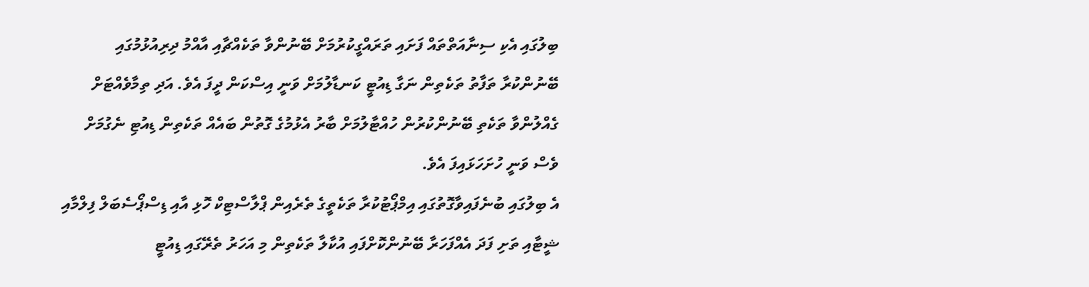ބިލުގައި އެކި ސިނާއަތްތައް ފަށައި ތަރައްގީކުރުމަށް ބޭނުންވާ ތަކެއްޗާއި އާއްމު ދިރިއުޅުމުގައި ބޭނުންކުރާ ތަފާތު ތަކެތިން ނަގާ ޑިއުޓީ ކަނޑާލުމަށް ވަނީ އިސްކަން ދީފަ އެވެ. އަދި ތިމާވެއްޓަށް ގެއްލުންވާ ތަކެތި ބޭނުންކުރުން ހުއްޓާލުމަށް ބާރު އެޅުމުގެ ގޮތުން ބައެއް ތަކެތިން ޑިއުޓި ނެގުމަށް ވެސް ވަނީ ހުށަހަޅައިފަ އެވެ.
އެ ބިލުގައި ބުނެފައިވާގޮތުގައި އިމްޕޯޓުކުރާ ތަކެތީގެ ތެރެއިން ޕްލާސްޓިކް ހޮޅި އާއި ޑިސްޕޯސެބަލް ފިލްމާއި ޝީޓާއި ތަށި ފަދަ އެއްފަހަރާ ބޭނުންކޮށްފައި އުކާލާ ތަކެތިން މި އަހަރު ތެރޭގައި ޑިއުޓީ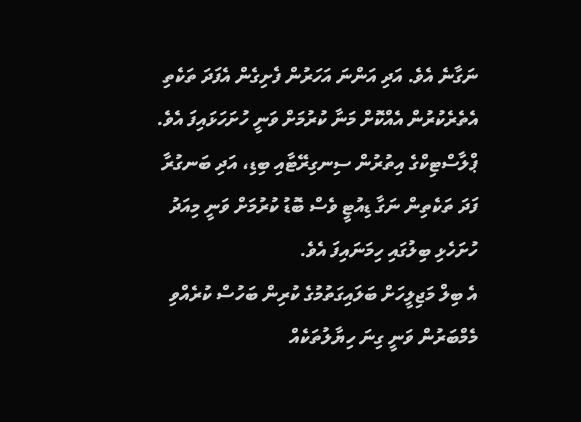ނަގާނެ އެވެ. އަދި އަންނަ އަހަރުން ފެށިގެން އެފަދަ ތަކެތި އެތެރެކުރުން އެއްކޮށް މަނާ ކުރުމަށް ވަނީ ހުށަހަޅައިފަ އެވެ.
ޕްލާސްޓިކްގެ އިތުރުން ސިނގިރޭޓާއި ބިޑި، އަދި ބަނގުރާ ފަދަ ތަކެތިން ނަގާ ޑިއުޓީ ވެސް ބޮޑު ކުރުމަށް ވަނީ މިއަދު ހުށަހެޅި ބިލުގައި ހިމަނައިފަ އެވެ.
އެ ބިލް މަޖިލީހަށް ބަލައިގަތުމުގެ ކުރިން ބަހުސް ކުރެއްވި މެމްބަރުން ވަނީ ގިނަ ހިޔާލުތަކެއް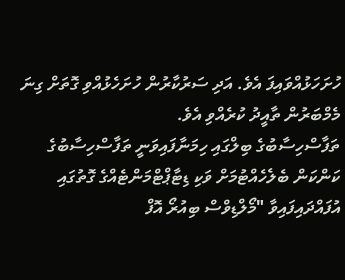ހުށަހަޅުއްވައިފަ އެވެ. އަދި ސަރުކާރުން ހުށަހެޅުއްވި ގޮތަށް ގިނަ މެމްބަރުން ތާއީދު ކުރެއްވި އެވެ.
ތަފާސްހިސާބުގެ ބިލްގައި ހިމަނާފައިވަނީ ތަފާސްހިސާބުގެ ކަންކަން ބެލެހެއްޓުމަށް ވަކި ޑިޓާޕްޓްމަންޓެއްގެ ގޮތުގައި އުފައްދައިފައިވާ "މޯލްޑިވްސް ބިއުރޯ އޮފް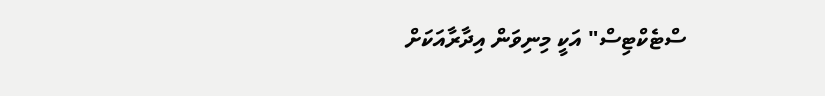ސްޓެކްޓިސް" އަކީ މިނިވަން އިދާރާއަކަށް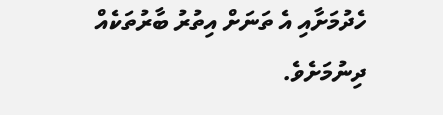ހެދުމަށާއި އެ ތަނަށް އިތުރު ބާރުތަކެއް ދިނުމަށެވެ.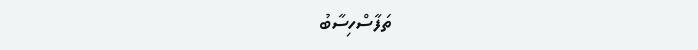ތަފާސްހިސާބު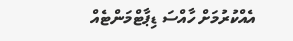އެއްކުރުމަށް ހާއްސަ ޑިޕާޓްމަންޓެއް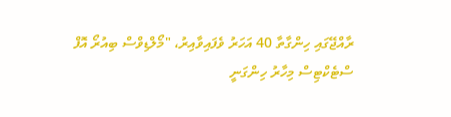ރާއްޖޭގައި ހިންގާތާ 40 އަހަރު ވެފައިވާއިރު، "މޯލްޑިވްސް ބިއުރޯ އޮފް ސްޓެކްޓިސް މިހާރު ހިންގަނީ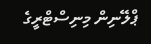ޕްލޭނިން މިނިސްޓްރީގެ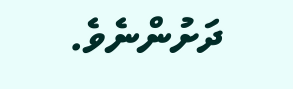ދަށުންނެވެ.